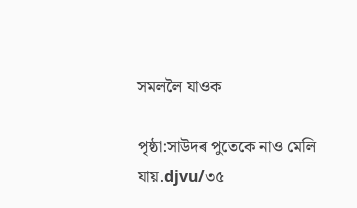সমললৈ যাওক

পৃষ্ঠা:সাউদৰ পুতেকে নাও মেলি যায়.djvu/৩৫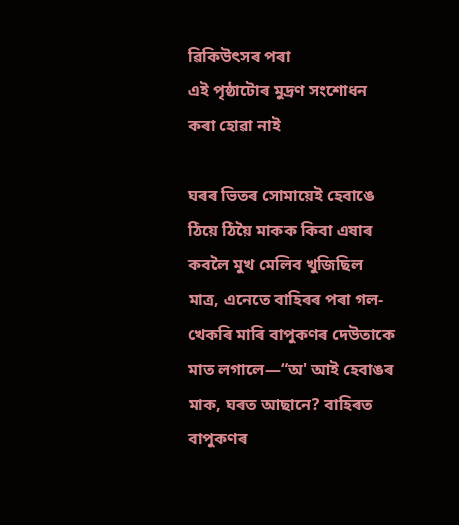ৱিকিউৎসৰ পৰা
এই পৃষ্ঠাটোৰ মুদ্ৰণ সংশোধন কৰা হোৱা নাই

ঘৰৰ ভিতৰ সোমায়েই হেবাঙে ঠিয়ে ঠিয়ৈ মাকক কিবা এষাৰ কবলৈ মুখ মেলিব খুজিছিল মাত্ৰ, এনেতে বাহিৰৰ পৰা গল-খেকৰি মাৰি বাপুকণৰ দেউতাকে মাত লগালে—“অ' আই হেবাঙৰ মাক, ঘৰত আছানে? বাহিৰত বাপুকণৰ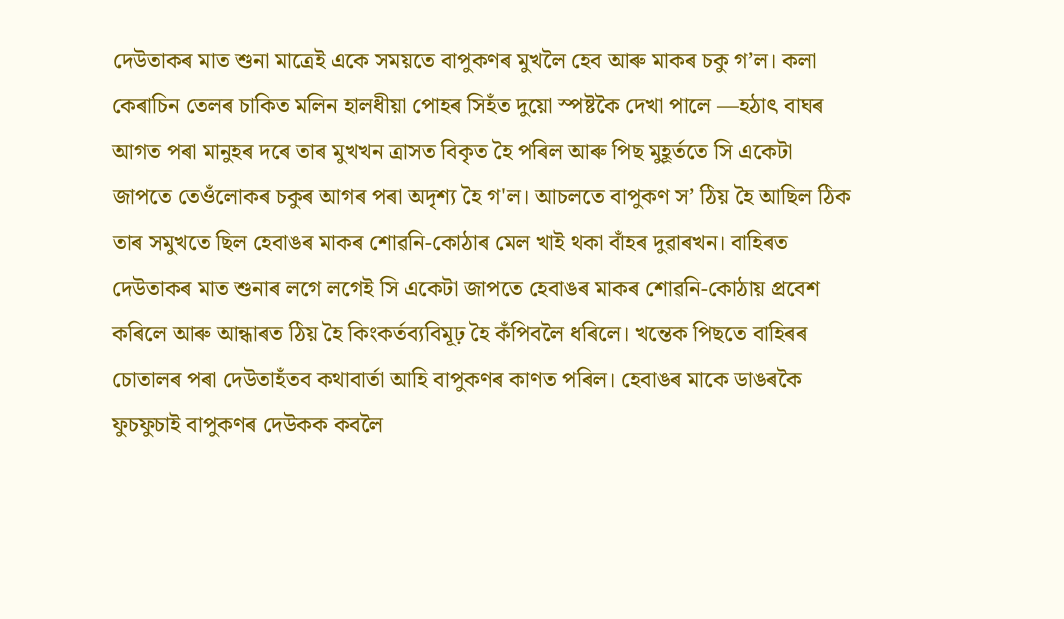দেউতাকৰ মাত শুনা মাত্ৰেই একে সময়তে বাপুকণৰ মুখলৈ হেব আৰু মাকৰ চকু গ’ল। কলা কেৰাচিন তেলৰ চাকিত মলিন হালধীয়া পোহৰ সিহঁত দুয়ো স্পষ্টকৈ দেখা পালে —হঠাৎ বাঘৰ আগত পৰা মানুহৰ দৰে তাৰ মুখখন ত্ৰাসত বিকৃত হৈ পৰিল আৰু পিছ মুহূৰ্ততে সি একেটা জাপতে তেওঁলোকৰ চকুৰ আগৰ পৰা অদৃশ্য হৈ গ'ল। আচলতে বাপুকণ স’ ঠিয় হৈ আছিল ঠিক তাৰ সমুখতে ছিল হেবাঙৰ মাকৰ শোৱনি-কোঠাৰ মেল খাই থকা বাঁহৰ দুৱাৰখন। বাহিৰত দেউতাকৰ মাত শুনাৰ লগে লগেই সি একেটা জাপতে হেবাঙৰ মাকৰ শোৱনি-কোঠায় প্ৰবেশ কৰিলে আৰু আন্ধাৰত ঠিয় হৈ কিংকৰ্তব্যবিমূঢ় হৈ কঁপিবলৈ ধৰিলে। খন্তেক পিছতে বাহিৰৰ চোতালৰ পৰা দেউতাহঁতব কথাবাৰ্তা আহি বাপুকণৰ কাণত পৰিল। হেবাঙৰ মাকে ডাঙৰকৈ ফুচফুচাই বাপুকণৰ দেউকক কবলৈ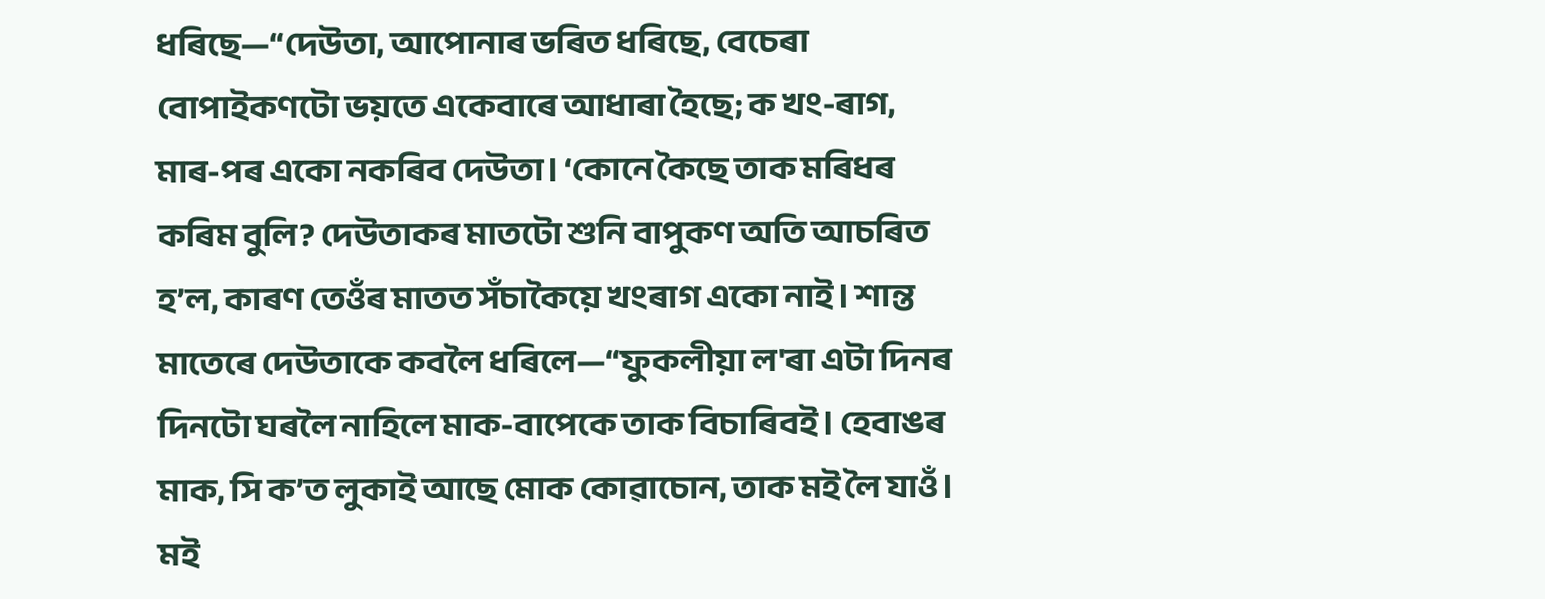ধৰিছে—“দেউতা, আপোনাৰ ভৰিত ধৰিছে, বেচেৰা বোপাইকণটো ভয়তে একেবাৰে আধাৰা হৈছে; ক খং-ৰাগ, মাৰ-পৰ একো নকৰিব দেউতা। ‘কোনে কৈছে তাক মৰিধৰ কৰিম বুলি? দেউতাকৰ মাতটো শুনি বাপুকণ অতি আচৰিত হ’ল, কাৰণ তেওঁৰ মাতত সঁচাকৈয়ে খংৰাগ একো নাই। শান্ত মাতেৰে দেউতাকে কবলৈ ধৰিলে—“ফুকলীয়া ল'ৰা এটা দিনৰ দিনটো ঘৰলৈ নাহিলে মাক-বাপেকে তাক বিচাৰিবই। হেবাঙৰ মাক, সি ক’ত লুকাই আছে মোক কোৱাচোন, তাক মই লৈ যাওঁ। মই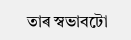তাৰ স্বভাবটো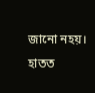জানো নহয়। হাতত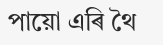পায়ো এৰি থৈ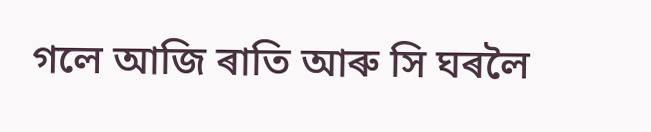গলে আজি ৰাতি আৰু সি ঘৰলৈ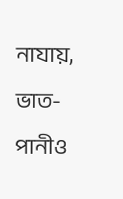নাযায়, ভাত-পানীও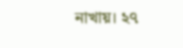নাখায়। ২৭